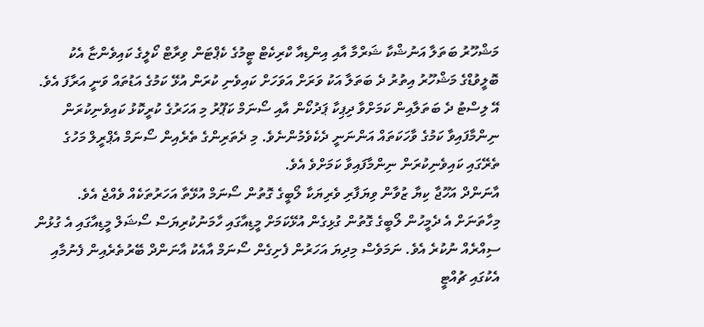މަޝްހޫރު ބަތަލާ އަނުޝްކާ ޝަރްމާ އާއި އިންޑިއާ ކްރިކެޓް ޓީމުގެ ކެޕްޓަން ވިރާޓް ކޯލީގެ ކައިވެންޏާ އެކު ބޮލީވުޑްގެ މަޝްހޫރު އިތުރު ދެ ބަތަލާ އަކު ވަރަށް އަވަހަށް ކައިވެނި ކުރަން އުޅޭ ކަމުގެ އަޑުތައް ވަނީ އަރާފަ އެވެ.
އޭ ލިސްޓު ދެ ބަތަލާއިން ކަމަށްވާ ދިޕިކާ ޕަދުކޯން އާއި ސޯނަމް ކަޕޫރު މި އަހަރުގެ ކުރީކޮޅު ކައިވެނިކުރަން ނިންމާފައިވާ ކަމުގެ ވާހަކަތައް އަންނަނީ ދެކެވެމުންނެވެ. މި ދެތަރިންގެ ތެރެއިން ސޯނަމް އެޕްރީލް މަހުގެ ތެރޭގައި ކައިވެނިކުރަން ނިންމާފައިވާ ކަމަށްވެ އެވެ.
އާނަންދް އަހޫޖާ ކިޔާ ޒުވާން ވިޔަފާރި ވެރިޔަކާ ލޯބީގެ ގޮތުން ސޯނަމް އުޅޭތާ އަހަރުތަކެއް ވެއްޖެ އެވެ. މިހާތަނަށް އެ ދެމީހުން ލޯބީގެ ގޮތުން ގުޅިގެން އުޅޭކަމަށް މީޑިއާގައި ހާމަނުކުރިޔަސް ސޯޝަލް މީޑިއާގައި އެ ގުޅުން ސިއްރެއް ނުކުރެ އެވެ. ނަމަވެސް މިދިޔަ އަހަރުން ފެށިގެން ސޯނަމް އާއެކު އާނަންދް ބޭރުތެރެއިން ފެނުމާއި އެކުގައި ޗުއްޓީ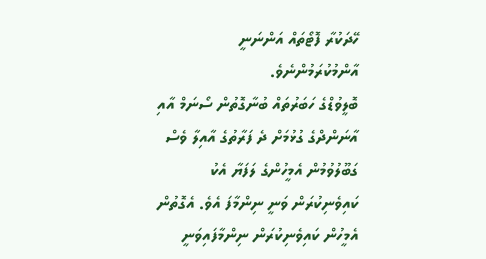ހޭދަކުރާ ފޮޓޯތައް އަންނަނީ އާންމުކުރަމުންނެވެ.
ބޮލީވުޑްގެ ހަބަރުތައް ބުނާގޮތުން ސޯނަމް އާއި އާނަންދްގެ ގުޅުމަށް ދެ ފަރާތުގެ އާއިލާ ވެސް ގަބޫލުވުމުން އެމީހުންގެ ލަފަޔާ އެކު ކައިވެނިކުރަން ވަނީ ނިންމާފަ އެވެ. އެގޮތުން އެމީހުން ކައިވެނިކުރަން ނިންމާފައިވަނީ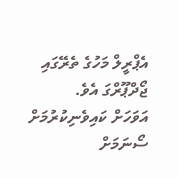އެޕްރީލް މަހުގެ ތެރޭގައި ޖޯދްޕޫރްގަ އެވެ.
އަވަހަށް ކައިވެނިކުރުމަށް ސޯނަމަށް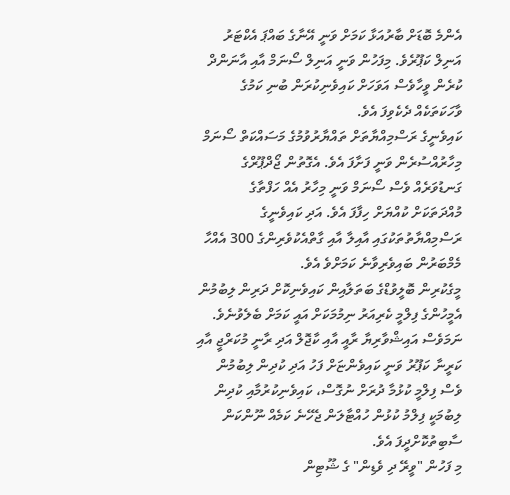އެންމެ ބޮޑަށް ބާރުއަޅާ ކަމަށް ވަނީ އޭނާގެ ބައްޕަ އެކްޓަރު އަނިލް ކަޕޫރެވެ. މިފަހުން ވަނީ އަނިލް ސޯނަމް އާއި އާނަންދް ކުރެން ވީހާވެސް އަވަހަށް ކައިވެނިކުރަން ބުނި ކަމުގެ ވާހަކަތަކެއް ދެކެވިފަ އެވެ.
ކައިވެނީގެ ރަސްމިއްޔާތަށް ތައްޔާރުވުމުގެ މަސައްކަތް ސޯނަމް މިހާރުއްސުރެން ވަނީ ފަށާފަ އެވެ. އެގޮތުން ޖޯދްޕޫރްގެ ގަނޑުވަރެއް ވެސް ސޯނަމް ވަނީ މިހާރު އެއް ހަފްތާގެ މުއްދަތަކަށް ކުއްޔަށް ހިފާފަ އެވެ. އަދި ކައިވެނީގެ ރަސްމިއްޔާތުތަކުގައި އާއިލާ އާއި ގާތްއެކުވެރިންގެ 300 އެއްހާ މެމްބަރުން ބައިވެރިވާނެ ކަމަށްވެ އެވެ.
މީގެކުރިން ބޮލީވުޑްގެ ބަތަލާއިން ކައިވެނިކޮށް ދަރިން ލިބުމުން އެމީހުންގެ ފިލްމީ ކެރިއަރު ނިމުމަކަށް އައީ ކަމަށް ބެލެވުނެވެ. ނަމަވެސް އައިޝްވާރިޔާ ރާއީ އާއި ކާޖޮލް އަދި ރާނީ މުކަރްޖީ އާއި ކަރީނާ ކަޕޫރު ވަނީ ކައިވެންޏަށް ފަހު އަދި ކުދިން ލިބުމުން ވެސް ފިލްމީ ކުޅުމާ ދުރަށް ނުގޮސް، ކައިވެނިކުރުމާއި ކުދިން ލިބުމަކީ ފިލްމު ކުޅުން ހުއްޓާލަން ޖެހޭނެ ކަމެއް ނޫންކަން ސާބިތުކޮށްދީފަ އެވެ.
މި ފަހުން "ވީރޭ ދި ވެޑިން" ގެ ޝޫޓިން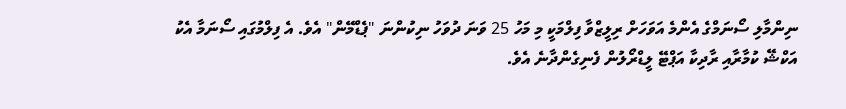ނިންމާލި ސޯނަމްގެ އެންމެ އަވަހަށް ރިލީޒްވާ ފިލްމަކީ މި މަހު 25 ވަނަ ދުވަހު ނިކުންނަ "ޕެޑްމޭން" އެވެ. އެ ފިލްމުގައި ސޯނަމާ އެކު އަކްޝޭ ކުމާރާއި ރާދިކާ އަޕްޓޭ ލީޑްރޯލުން ފެނިގެންދާނެ އެވެ.